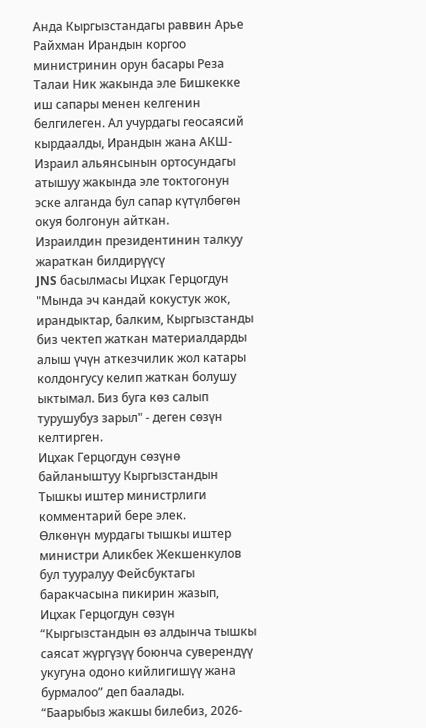Анда Кыргызстандагы раввин Арье Райхман Ирандын коргоо министринин орун басары Реза Талаи Ник жакында эле Бишкекке иш сапары менен келгенин белгилеген. Ал учурдагы геосаясий кырдаалды, Ирандын жана АКШ-Израил альянсынын ортосундагы атышуу жакында эле токтогонун эске алганда бул сапар күтүлбөгөн окуя болгонун айткан.
Израилдин президентинин талкуу жараткан билдирүүсү
JNS басылмасы Ицхак Герцогдун "Мында эч кандай кокустук жок, ирандыктар, балким, Кыргызстанды биз чектеп жаткан материалдарды алыш үчүн аткезчилик жол катары колдонгусу келип жаткан болушу ыктымал. Биз буга көз салып турушубуз зарыл" - деген сөзүн келтирген.
Ицхак Герцогдун сөзүнө байланыштуу Кыргызстандын Тышкы иштер министрлиги комментарий бере элек.
Өлкөнүн мурдагы тышкы иштер министри Аликбек Жекшенкулов бул тууралуу Фейсбуктагы баракчасына пикирин жазып, Ицхак Герцогдун сөзүн “Кыргызстандын өз алдынча тышкы саясат жүргүзүү боюнча суверендүү укугуна одоно кийлигишүү жана бурмалоо” деп баалады.
“Баарыбыз жакшы билебиз, 2026-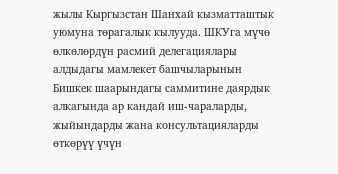жылы Кыргызстан Шанхай кызматташтык уюмуна төрагалык кылууда. ШКУга мүчө өлкөлөрдүн расмий делегациялары алдыдагы мамлекет башчыларынын Бишкек шаарындагы саммитине даярдык алкагында ар кандай иш-чараларды, жыйындарды жана консультацияларды өткөрүү үчүн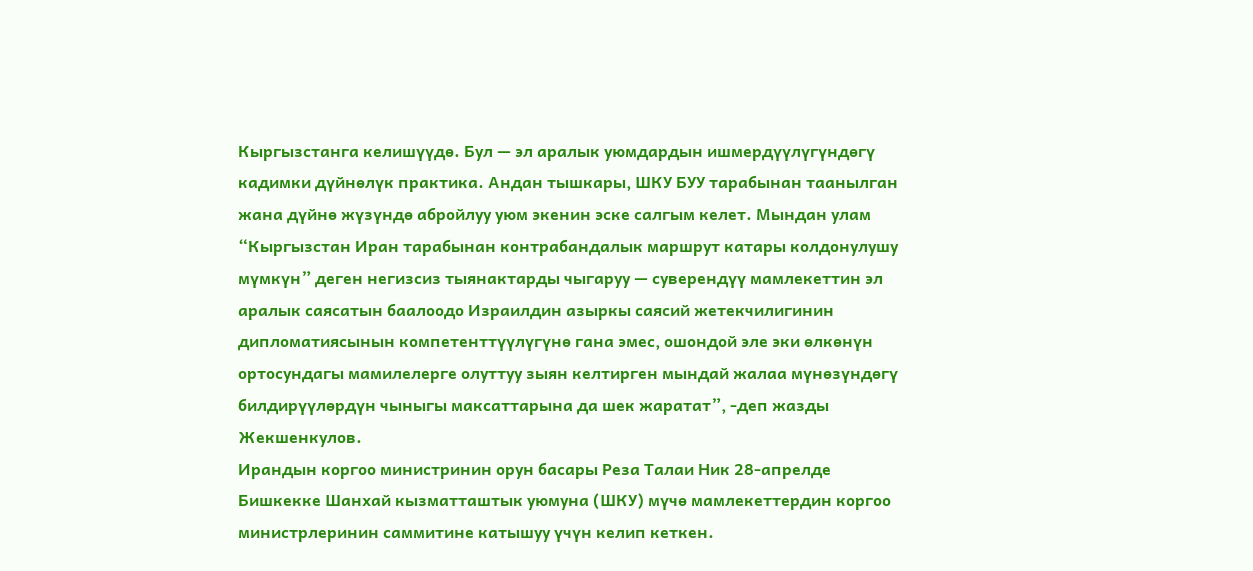Кыргызстанга келишүүдө. Бул — эл аралык уюмдардын ишмердүүлүгүндөгү кадимки дүйнөлүк практика. Андан тышкары, ШКУ БУУ тарабынан таанылган жана дүйнө жүзүндө абройлуу уюм экенин эске салгым келет. Мындан улам “Кыргызстан Иран тарабынан контрабандалык маршрут катары колдонулушу мүмкүн” деген негизсиз тыянактарды чыгаруу — суверендүү мамлекеттин эл аралык саясатын баалоодо Израилдин азыркы саясий жетекчилигинин дипломатиясынын компетенттүүлүгүнө гана эмес, ошондой эле эки өлкөнүн ортосундагы мамилелерге олуттуу зыян келтирген мындай жалаа мүнөзүндөгү билдирүүлөрдүн чыныгы максаттарына да шек жаратат”, -деп жазды Жекшенкулов.
Ирандын коргоо министринин орун басары Реза Талаи Ник 28-апрелде Бишкекке Шанхай кызматташтык уюмуна (ШКУ) мүчө мамлекеттердин коргоо министрлеринин саммитине катышуу үчүн келип кеткен.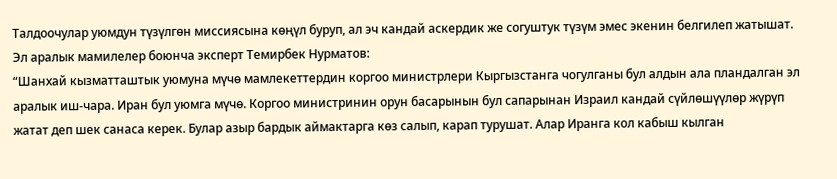Талдоочулар уюмдун түзүлгөн миссиясына көңүл буруп, ал эч кандай аскердик же согуштук түзүм эмес экенин белгилеп жатышат.
Эл аралык мамилелер боюнча эксперт Темирбек Нурматов:
“Шанхай кызматташтык уюмуна мүчө мамлекеттердин коргоо министрлери Кыргызстанга чогулганы бул алдын ала пландалган эл аралык иш-чара. Иран бул уюмга мүчө. Коргоо министринин орун басарынын бул сапарынан Израил кандай сүйлөшүүлөр жүрүп жатат деп шек санаса керек. Булар азыр бардык аймактарга көз салып, карап турушат. Алар Иранга кол кабыш кылган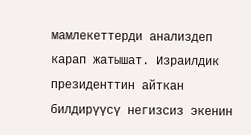мамлекеттерди анализдеп карап жатышат. Израилдик президенттин айткан билдирүүсү негизсиз экенин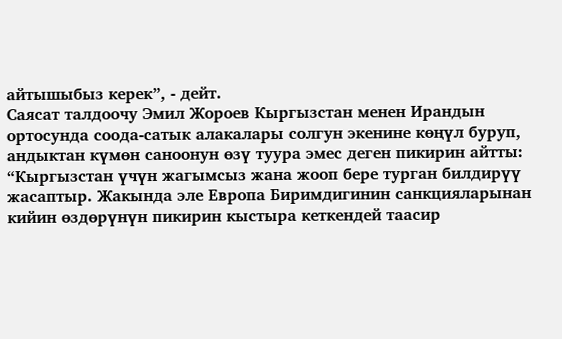айтышыбыз керек”, - дейт.
Саясат талдоочу Эмил Жороев Кыргызстан менен Ирандын ортосунда соода-сатык алакалары солгун экенине көңүл буруп, андыктан күмөн саноонун өзү туура эмес деген пикирин айтты:
“Кыргызстан үчүн жагымсыз жана жооп бере турган билдирүү жасаптыр. Жакында эле Европа Биримдигинин санкцияларынан кийин өздөрүнүн пикирин кыстыра кеткендей таасир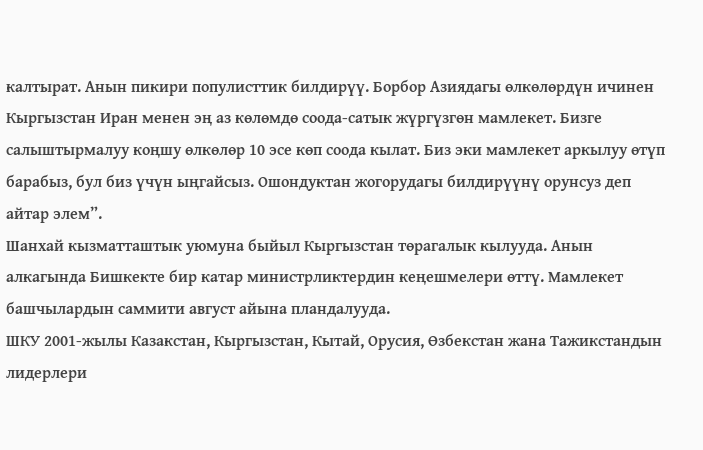калтырат. Анын пикири популисттик билдирүү. Борбор Азиядагы өлкөлөрдүн ичинен Кыргызстан Иран менен эң аз көлөмдө соода-сатык жүргүзгөн мамлекет. Бизге салыштырмалуу коңшу өлкөлөр 10 эсе көп соода кылат. Биз эки мамлекет аркылуу өтүп барабыз, бул биз үчүн ыңгайсыз. Ошондуктан жогорудагы билдирүүнү орунсуз деп айтар элем”.
Шанхай кызматташтык уюмуна быйыл Кыргызстан төрагалык кылууда. Анын алкагында Бишкекте бир катар министрликтердин кеңешмелери өттү. Мамлекет башчылардын саммити август айына пландалууда.
ШКУ 2001-жылы Казакстан, Кыргызстан, Кытай, Орусия, Өзбекстан жана Тажикстандын лидерлери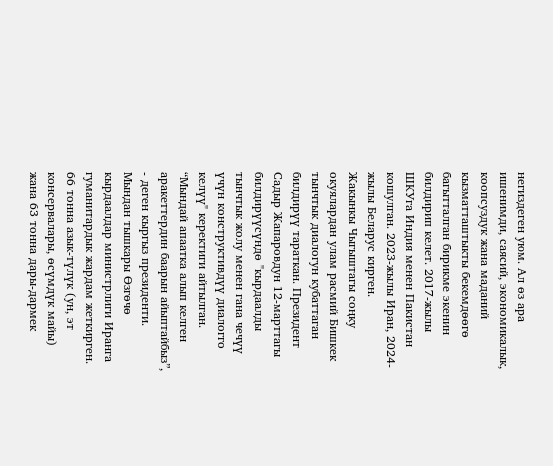негиздеген уюм. Ал өз ара ишенимди, саясий, экономикалык, коопсуздук жана маданий кызматташтыкты бекемдөөгө багытталган бирикме экенин билдирип келет. 2017-жылы ШКУга Индия менен Пакистан кошулган. 2023-жылы Иран, 2024-жылы Беларус кирген.
Жакынкы Чыгыштагы соңку окуялардан улам расмий Бишкек тынчтык диалогун кубаттаган билдирүү тараткан. Президент Садыр Жапаровдун 12-марттагы билдирүүсүндө "кырдаалды тынчтык жолу менен гана чечүү үчүн конструктивдүү диалогго келүү" керектиги айтылган.
“Мындай апаатка алып келген аракеттердин баарын айыптайбыз”, - деген кыргыз президенти.
Мындан тышкары Өзгөчө кырдаалдар министрлиги Иранга гуманитардык жардам жеткирген. 66 тонна азык-түлүк (ун, эт консервалары, өсүмдүк майы) жана 63 тонна дары-дармек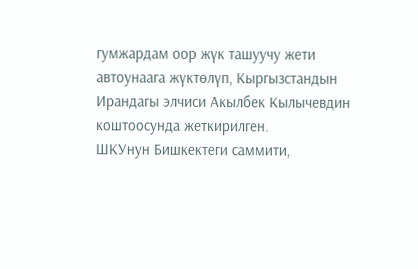гумжардам оор жүк ташуучу жети автоунаага жүктөлүп, Кыргызстандын Ирандагы элчиси Акылбек Кылычевдин коштоосунда жеткирилген.
ШКУнун Бишкектеги саммити,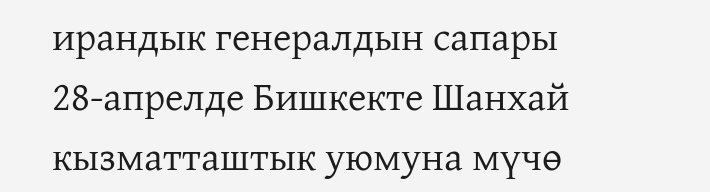ирандык генералдын сапары
28-апрелде Бишкекте Шанхай кызматташтык уюмуна мүчө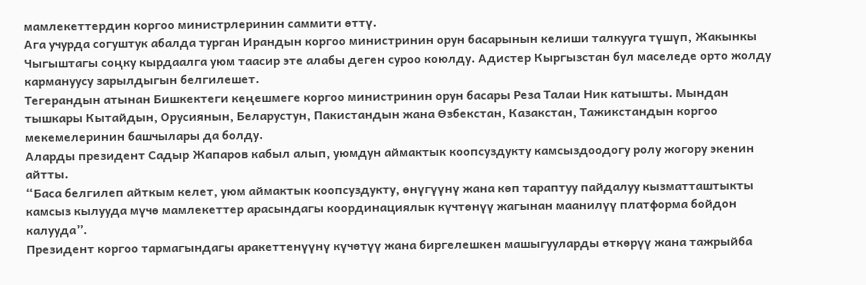мамлекеттердин коргоо министрлеринин саммити өттү.
Ага учурда согуштук абалда турган Ирандын коргоо министринин орун басарынын келиши талкууга түшүп, Жакынкы Чыгыштагы соңку кырдаалга уюм таасир эте алабы деген суроо коюлду. Адистер Кыргызстан бул маселеде орто жолду кармануусу зарылдыгын белгилешет.
Тегерандын атынан Бишкектеги кеңешмеге коргоо министринин орун басары Реза Талаи Ник катышты. Мындан тышкары Кытайдын, Орусиянын, Беларустун, Пакистандын жана Өзбекстан, Казакстан, Тажикстандын коргоо мекемелеринин башчылары да болду.
Аларды президент Садыр Жапаров кабыл алып, уюмдун аймактык коопсуздукту камсыздоодогу ролу жогору экенин айтты.
“Баса белгилеп айткым келет, уюм аймактык коопсуздукту, өнүгүүнү жана көп тараптуу пайдалуу кызматташтыкты камсыз кылууда мүчө мамлекеттер арасындагы координациялык күчтөнүү жагынан маанилүү платформа бойдон калууда”.
Президент коргоо тармагындагы аракеттенүүнү күчөтүү жана биргелешкен машыгууларды өткөрүү жана тажрыйба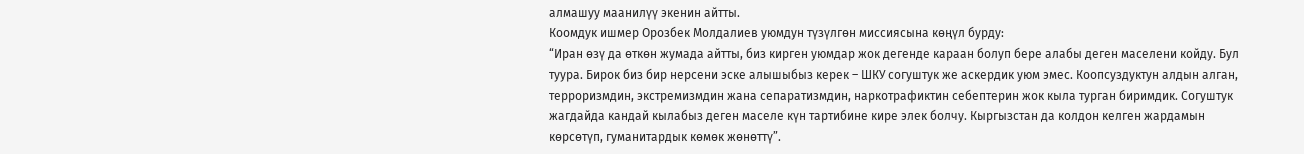алмашуу маанилүү экенин айтты.
Коомдук ишмер Орозбек Молдалиев уюмдун түзүлгөн миссиясына көңүл бурду:
“Иран өзү да өткөн жумада айтты, биз кирген уюмдар жок дегенде караан болуп бере алабы деген маселени койду. Бул туура. Бирок биз бир нерсени эске алышыбыз керек – ШКУ согуштук же аскердик уюм эмес. Коопсуздуктун алдын алган, терроризмдин, экстремизмдин жана сепаратизмдин, наркотрафиктин себептерин жок кыла турган биримдик. Согуштук жагдайда кандай кылабыз деген маселе күн тартибине кире элек болчу. Кыргызстан да колдон келген жардамын көрсөтүп, гуманитардык көмөк жөнөттү”.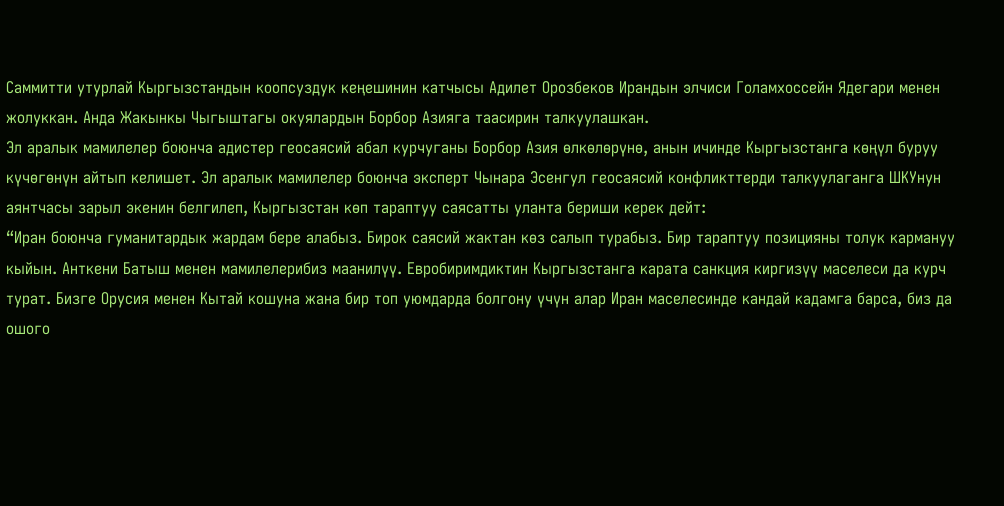Саммитти утурлай Кыргызстандын коопсуздук кеңешинин катчысы Адилет Орозбеков Ирандын элчиси Голамхоссейн Ядегари менен жолуккан. Анда Жакынкы Чыгыштагы окуялардын Борбор Азияга таасирин талкуулашкан.
Эл аралык мамилелер боюнча адистер геосаясий абал курчуганы Борбор Азия өлкөлөрүнө, анын ичинде Кыргызстанга көңүл буруу күчөгөнүн айтып келишет. Эл аралык мамилелер боюнча эксперт Чынара Эсенгул геосаясий конфликттерди талкуулаганга ШКУнун аянтчасы зарыл экенин белгилеп, Кыргызстан көп тараптуу саясатты уланта бериши керек дейт:
“Иран боюнча гуманитардык жардам бере алабыз. Бирок саясий жактан көз салып турабыз. Бир тараптуу позицияны толук кармануу кыйын. Анткени Батыш менен мамилелерибиз маанилүү. Евробиримдиктин Кыргызстанга карата санкция киргизүү маселеси да курч турат. Бизге Орусия менен Кытай кошуна жана бир топ уюмдарда болгону үчүн алар Иран маселесинде кандай кадамга барса, биз да ошого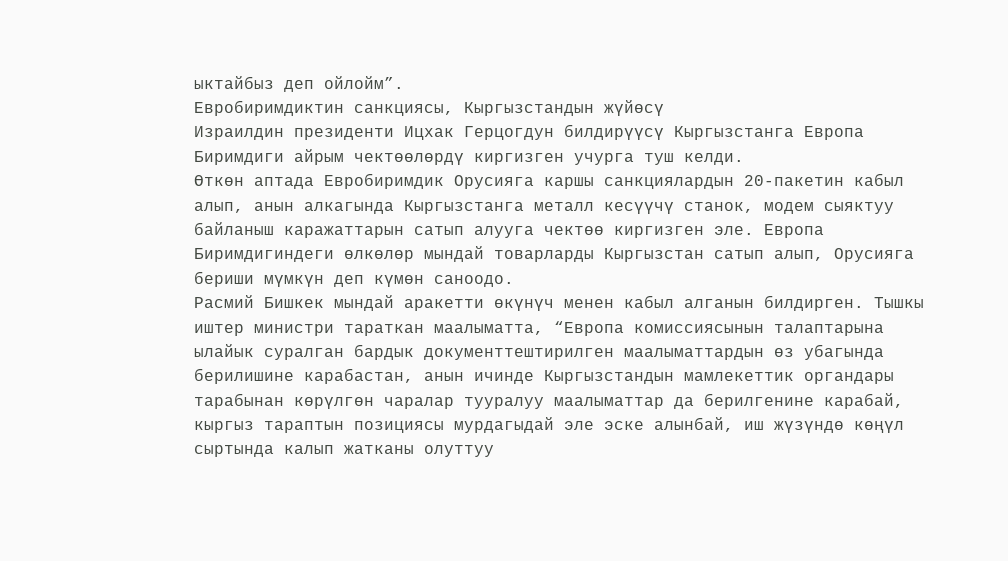ыктайбыз деп ойлойм”.
Евробиримдиктин санкциясы, Кыргызстандын жүйөсү
Израилдин президенти Ицхак Герцогдун билдирүүсү Кыргызстанга Европа Биримдиги айрым чектөөлөрдү киргизген учурга туш келди.
Өткөн аптада Евробиримдик Орусияга каршы санкциялардын 20-пакетин кабыл алып, анын алкагында Кыргызстанга металл кесүүчү станок, модем сыяктуу байланыш каражаттарын сатып алууга чектөө киргизген эле. Европа Биримдигиндеги өлкөлөр мындай товарларды Кыргызстан сатып алып, Орусияга бериши мүмкүн деп күмөн саноодо.
Расмий Бишкек мындай аракетти өкүнүч менен кабыл алганын билдирген. Тышкы иштер министри тараткан маалыматта, “Европа комиссиясынын талаптарына ылайык суралган бардык документтештирилген маалыматтардын өз убагында берилишине карабастан, анын ичинде Кыргызстандын мамлекеттик органдары тарабынан көрүлгөн чаралар тууралуу маалыматтар да берилгенине карабай, кыргыз тараптын позициясы мурдагыдай эле эске алынбай, иш жүзүндө көңүл сыртында калып жатканы олуттуу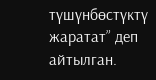түшүнбөстүктү жаратат” деп айтылган.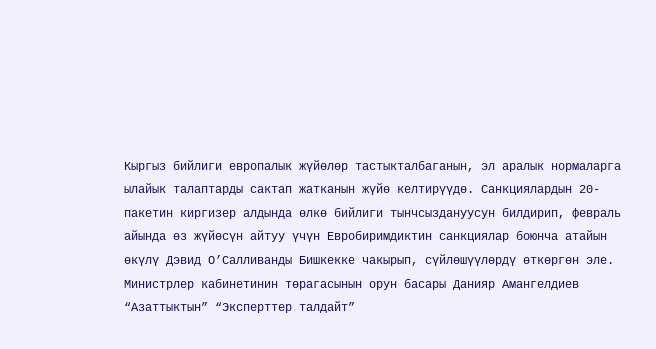Кыргыз бийлиги европалык жүйөлөр тастыкталбаганын, эл аралык нормаларга ылайык талаптарды сактап жатканын жүйө келтирүүдө. Санкциялардын 20-пакетин киргизер алдында өлкө бийлиги тынчсыздануусун билдирип, февраль айында өз жүйөсүн айтуу үчүн Евробиримдиктин санкциялар боюнча атайын өкүлү Дэвид О’Салливанды Бишкекке чакырып, сүйлөшүүлөрдү өткөргөн эле.
Министрлер кабинетинин төрагасынын орун басары Данияр Амангелдиев “Азаттыктын” “Эксперттер талдайт”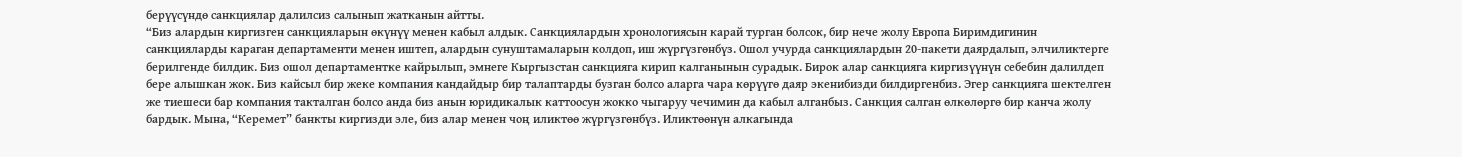берүүсүндө санкциялар далилсиз салынып жатканын айтты.
“Биз алардын киргизген санкцияларын өкүнүү менен кабыл алдык. Санкциялардын хронологиясын карай турган болсок, бир нече жолу Европа Биримдигинин санкцияларды караган департаменти менен иштеп, алардын сунуштамаларын колдоп, иш жүргүзгөнбүз. Ошол учурда санкциялардын 20-пакети даярдалып, элчиликтерге берилгенде билдик. Биз ошол департаментке кайрылып, эмнеге Кыргызстан санкцияга кирип калганынын сурадык. Бирок алар санкцияга киргизүүнүн себебин далилдеп бере алышкан жок. Биз кайсыл бир жеке компания кандайдыр бир талаптарды бузган болсо аларга чара көрүүгө даяр экенибизди билдиргенбиз. Эгер санкцияга шектелген же тиешеси бар компания такталган болсо анда биз анын юридикалык каттоосун жокко чыгаруу чечимин да кабыл алганбыз. Санкция салган өлкөлөргө бир канча жолу бардык. Мына, “Керемет” банкты киргизди эле, биз алар менен чоң иликтөө жүргүзгөнбүз. Иликтөөнүн алкагында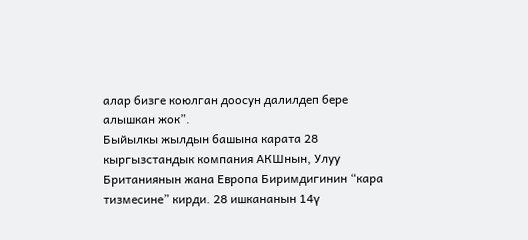алар бизге коюлган доосун далилдеп бере алышкан жок”.
Быйылкы жылдын башына карата 28 кыргызстандык компания АКШнын, Улуу Британиянын жана Европа Биримдигинин “кара тизмесине” кирди. 28 ишкананын 14ү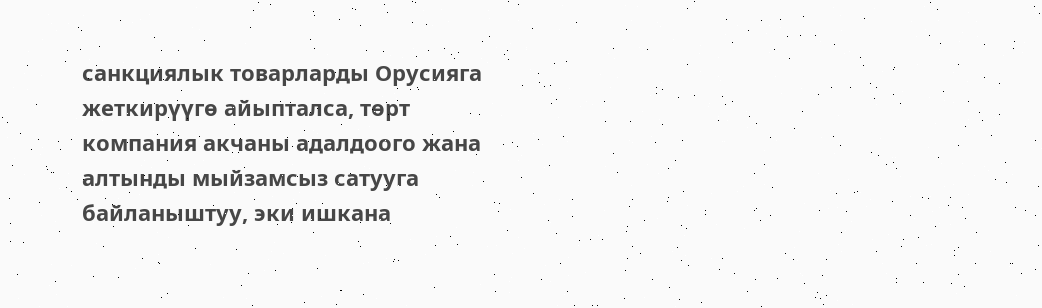санкциялык товарларды Орусияга жеткирүүгө айыпталса, төрт компания акчаны адалдоого жана алтынды мыйзамсыз сатууга байланыштуу, эки ишкана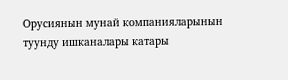Орусиянын мунай компанияларынын туунду ишканалары катары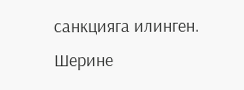санкцияга илинген.
Шерине